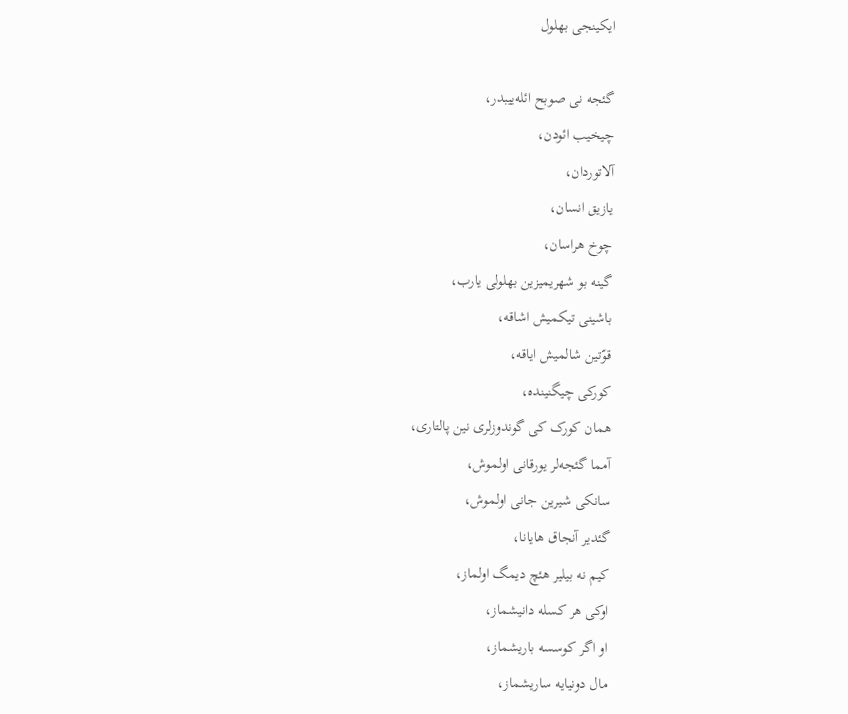ایکینجی بهلول

گئجه نی صوبح ائله‌ییبدر،
چیخیب ائودن،
آلاتوردان،
یازیق انسان،
چوخ هراسان،
گینه بو شهریمیزین بهلولی یارب،
باشینی تیکمیش اشاقه،
قوّتین شالمیش ایاقه،
کورکی چیگنینده،
همان کورک کی گوندوزلری نین پالتاری،
آمما گئجه‌لر یورقانی اولموش،
سانکی شیرین جانی اولموش،
گئدیر آنجاق هایانا،
کیم نه بیلیر هئچ دیمگ اولماز،
اوکی هر کسله دانیشماز،
او اگر کوسسه باریشماز،
مال دونیایه ساریشماز،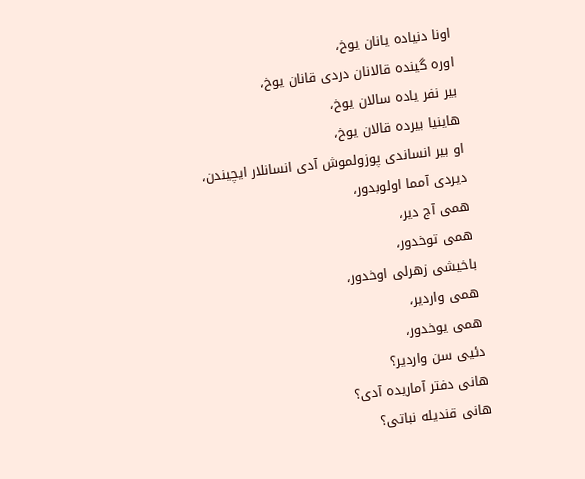اونا دنیاده یانان یوخ،
اوره گینده قالانان دردی قانان یوخ،
بیر نفر یاده سالان یوخ،
هاینیا بیرده قالان یوخ،
او بیر انساندی پوزولموش آدی انسانلار ایچیندن،
دیردی آمما اولوبدور،
همی آج دیر،
همی توخدور،
باخیشی زهرلی اوخدور،
همی واردیر،
همی یوخدور،
دئیی سن واردیر؟
هانی دفتر آماریده آدی؟
هانی قندیله نباتی؟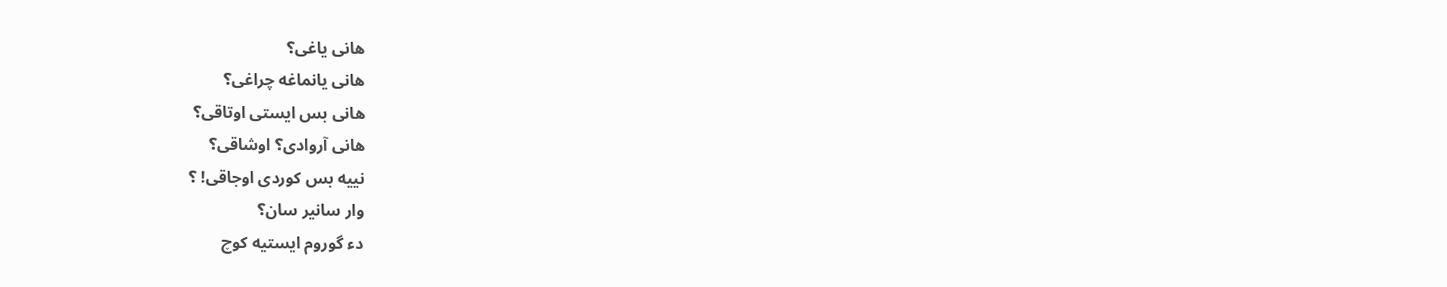هانی یاغی؟
هانی یانماغه چراغی؟
هانی بس ایستی اوتاقی؟
هانی آروادی؟ اوشاقی؟
نییه بس کوردی اوجاقی! ؟
وار سانیر سان؟
دء گوروم ایستیه کوچ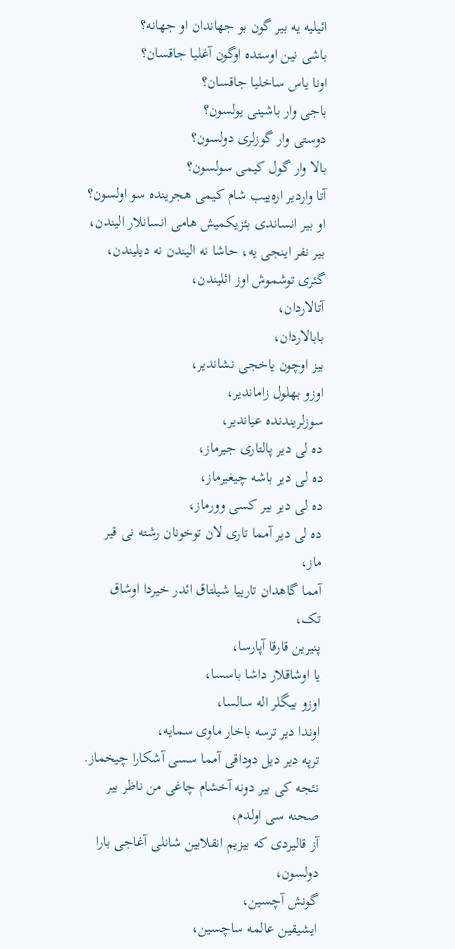ائیلیه یه بیر گون بو جهاندان او جهانه؟
باشی نین اوستده اوگون آغلیا جاقسان؟
اونا یاس ساخلیا جاقسان؟
باجی وار باشینی یولسون؟
دوستی وار گوزلری دولسون؟
بالا وار گول کیمی سولسون؟
آتا واردیر اره‌ییب شام کیمی هجرینده سو اولسون؟
او بیر انساندی بئزیکمیش هامی انسانلار الیندن،
بیر نفر اینجی یه، حاشا نه الیندن نه دیلیندن،
گئری توشموش اوز ائلیندن،
آتالاردان،
بابالاردان،
بیز اوچون یاخجی نشاندیر،
اوزو بهلول زاماندیر،
سوزلریندنده عیاندیر،
ده لی دیر پالتاری جیرماز،
ده لی دیر باشه چیغیرماز،
ده لی دیر بیر کسی وورماز،
ده لی دیر آمما تاری لان توخونان رشته نی قیر ماز،
آمما گاهدان تارییا شیلتاق ائدر خیردا اوشاق تک،
پنیرین قارقا آپارسا،
یا اوشاقلار داشا باسسا،
اوزو بیگلر اله سالسا،
اوندا دیر ترسه باخار ماوی سمایه،
ترپه دیر دیل دوداقی آمما سسی آشکارا چیخماز.
نئجه کی بیر دونه آخشام چاغی من ناظر بیر صحنه سی اولدم،
آز قالیردی که بیزیم انقلابین شانلی آغاجی بارا دولسون،
گونش آچسین،
ایشیقین عالمه ساچسین،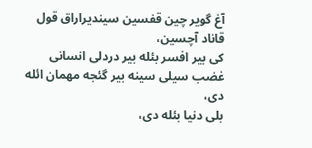آغ گویر چین قفسین سیندیراراق قول قاناد آچسین،
کی بیر افسر بئله بیر دردلی انسانی غضب سیلی سینه بیر گئجه مهمان ائله دی،
بلی دنیا بئله دی،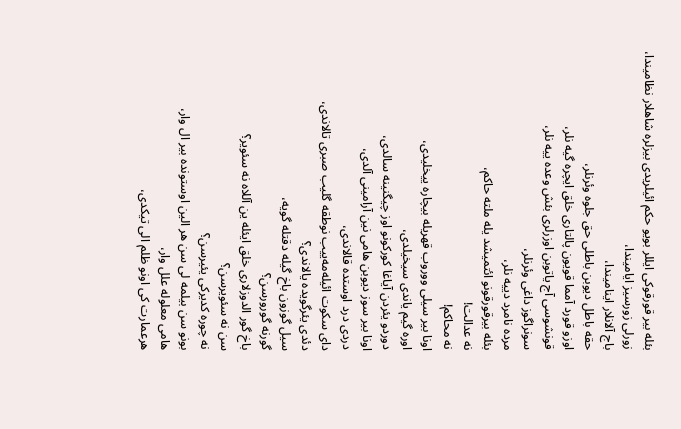بئله بیر قورقوکی ایللر بویو حکم ائیلریدی بیزلره شاهلار نظامیندا،
زورلی زورسیز ایامیندا،
باج آلانلار اینامیندا،
حقه باطل دیوبن باطلی حق جلوه وئرنلر،
اوزو قورد آمما قویون پالتاری خلق ایچره گیه نلر،
قونشوسی آج یاتوبن اوزرلری بئش وعده ییه نلر،
سونراگوز داغی وئرنلر،
مرده نامرد دییه نلر،
بئله بیرقورقونو ائتمیشد یله ملته حاکم،
نه عدالت!
نه محاکم!
اونا بیر سیلی ووروب قهریله بیچاره ییخلیدی،
اوره گیم یاندی سیخیلدی،
دوردو یئردن آیاغا کورکونو اوز چیگنینه سالدی،
اونا بیر سوز دیوبن هامی نین آرامینی آلدی،
دردی درد اوستده قالاندی،
دای سکوت ائیله‌مه‌ییب نوطقه گلیب صبری تالاندی،
دئدی یئرگویده یالاندی؟
سیل گوزون باخ گیله دقتله گویه،
گورنه گورورسن؟
باخ گور الدوزلاری خلق ایئله ین آللاه نه سئویر؟
سن نه سئویرسن؟
نه چوره کدیرکی یئیرسن؟
بونو سن بیلمه لی سن هر الین اوستونده بیر ال وار،
هامی معلوله علل وار،
هرعمارت کی اونو ظلم الی تیکدی،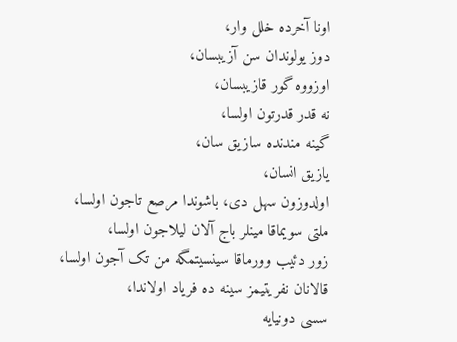اونا آخرده خلل وار،
دوز یولوندان سن آزیبسان،
اوزووه گور قازیبسان،
نه قدر قدرتون اولسا،
گینه مندنده سازیق سان،
یازیق انسان،
اولدوزون سهل دی، باشوندا مرصع تاجون اولسا،
ملتی سویماقا مینلر باج آلان لیلاجون اولسا،
زور دئیب وورماقا سینسیتمگه من تک آجون اولسا،
قالانان نفریتیمز سینه ده فریاد اولاندا،
سسی دونیایه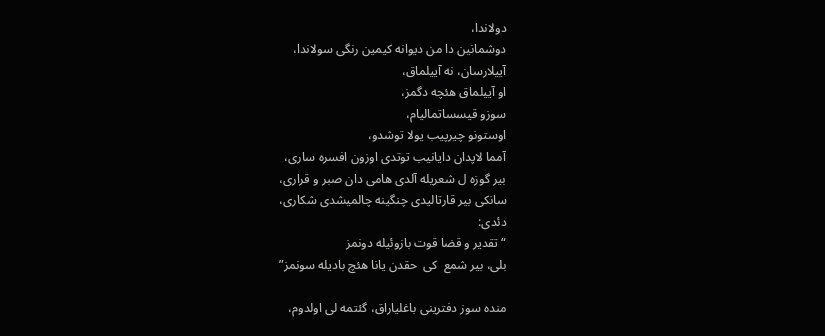دولاندا،
دوشمانین دا من دیوانه کیمین رنگی سولاندا،
آییلارسان، نه آییلماق،
او آییلماق هئچه دگمز،
سوزو قیسساتمالیام،
اوستونو چیرپیب یولا توشدو،
آمما لاپدان دایانیب توتدی اوزون افسره ساری،
بیر گوزه ل شعریله آلدی هامی دان صبر و قراری،
سانکی بیر قارتالیدی چنگینه چالمیشدی شکاری،
دئدی:
“تقدیر و قضا قوت بازوئیله دونمز
بلی، بیر شمع  کی  حقدن یانا هئچ بادیله سونمز”

منده سوز دفترینی باغلیاراق، گئتمه لی اولدوم،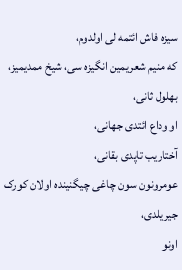سیزه فاش ائتمه لی اولدوم،
که منیم شعریمین انگیزه سی، شیخ ممدیمیز،
بهلول ثانی،
او وداع ائتدی جهانی،
آختاریب تاپدی بقانی،
عومرونون سون چاغی چیگنینده اولان کورک جیریلدی،
اونو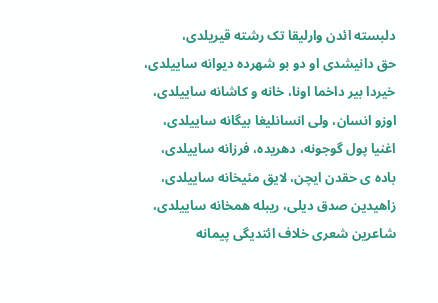دلبسته ائدن وارلیقا تک رشته قیریلدی،
حق دانیشدی او دو بو شهرده دیوانه ساییلدی،
خیردا بیر داخما اونا، خانه و کاشانه ساییلدی،
اوزو انسان، ولی انسانلیغا بیگانه ساییلدی،
اغنیا پول گوجونه، دهریده، فرزانه ساییلدی،
باده ی حقدن ایچن، لایق مئیخانه ساییلدی،
زاهیدین صدق دیلی، ریبله همخانه ساییلدی،
شاعرین شعری خلاف ائتدیگی پیمانه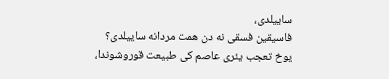ساییلدی،
فاسیقین فسقی نه دن همت مردانه ساییلدی؟
یوخ تعجب یئری عاصم کی طبیعت قوروشوندا،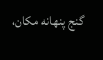گنج پنهانه مکان،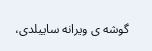گوشه ی ویرانه ساییلدی،